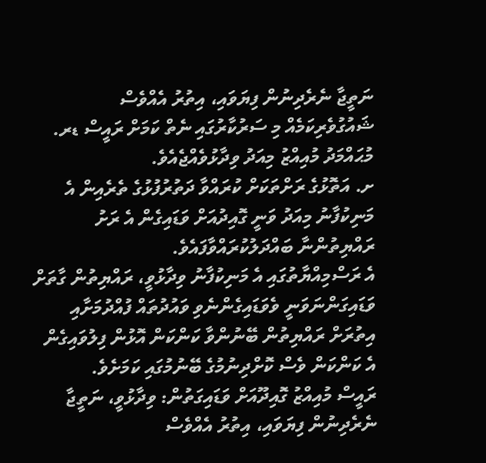ނަތީޖާ ނެރެދިނުން ފިޔަވައި، އިތުރު އެއްވެސް ޝައުގުވެރިކަމެއް މި ސަރުކާރުގައި ނެތް ކަމަށް ރައީސް ޑރ. މުޙައްމަދު މުއިއްޒު މިއަދު ވިދާޅުވެއްޖެއެވެ.
ށ. އަތޮޅުގެ ރަށްތަކަށް ކުރައްވާ ދަތުރުފުޅުގެ ތެރެއިން އެ މަނިކުފާނު މިއަދު ވަނީ ގޮއިދުއަށް ވަޑައިގެން އެ ރަށު ރައްޔިތުންނާ ބައްދަލުކުރައްވާފައެވެ.
އެ ރަސްމިއްޔާތުގައި އެ މަނިކުފާނު ވިދާޅުވީ، ރައްޔިތުން ގާތަށް ވަޑައިގަންނަވަނީ ވެވަޑައިގެންނެވި ވައުދުތައް ފުއްދުމަށާއި އިތުރަށް ރައްޔިތުން ބޭނުންވާ ކަންކަން އޮޅުން ފިލުވައިގެން އެ ކަންކަން ވެސް ކޮށްދިނުމުގެ ބޭނުމުގައި ކަމަށެވެ.
ރައީސް މުއިއްޒު ގޮއިދޫއަށް ވަޑައިގަތުން: ވިދާޅުވީ، ނަތީޖާ ނެރެދިނުން ފިޔަވައި، އިތުރު އެއްވެސް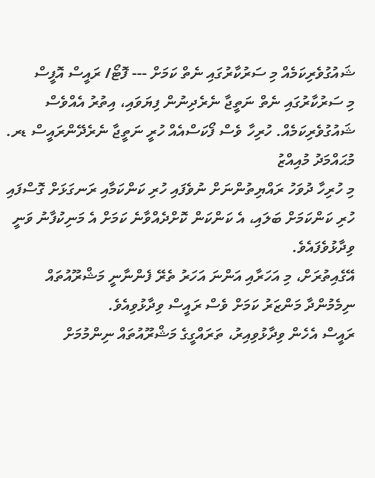ޝައުގުވެރިކަމެއް މި ސަރުކާރުގައި ނެތް ކަމަށް --- ފޮޓޯ/ ރައީސް އޮފީސް
މި ސަރުކާރުގައި ނެތް ނަތީޖާ ނެރެދިނުން ފިޔަވައި، އިތުރު އެއްވެސް ޝައުގުވެރިކަމެއް. ހުރިހާ ވެސް ފޯކަސްއެއް ހުރީ ނަތީޖާ ނެރެދޭންރައީސް ޑރ. މުޙައްމަދު މުއިއްޒު
މި ހުރިހާ ދުވަހު ރައްޔިތުންނަށް ނުވެފައި ހުރި ކަންކަމާއި ރަނގަޅަށް ގޮސްފައި ހުރި ކަންކަމަށް ބަލައި، އެ ކަންކަން ކޮށްދެއްވާނެ ކަމަށް އެ މަނިކުފާނު ވަނީ ވިދާޅުވެފައެވެ.
އޭގެއިތުރަށް، މި އަހަރާއި އަންނަ އަހަރު ތެރޭ ފެންނާނީ މަޝްރޫއުތައް ނިމެމުންދާ މަންޒަރު ކަމަށް ވެސް ރައީސް ވިދާޅުވިއެވެ.
ރައީސް އެހެން ވިދާޅުވިއިރު، ތަރައްގީގެ މަޝްރޫއުތައް ނިންމުމަށް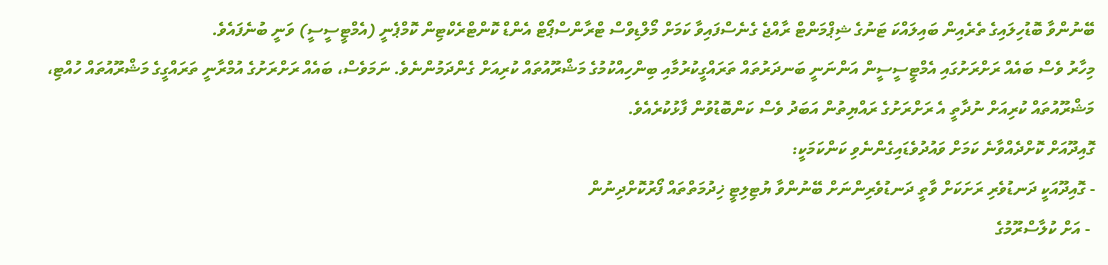ބޭނުންވާ ބޮޑުހިލައިގެ ތެރެއިން ބައިލައްކަ ޓަނުގެ ޝިޕްމަންޓް ރާއްޖެ ގެނެސްފައިވާ ކަމަށް މޯލްޑިވްސް ޓްރާންސްޕޯޓް އެންޑް ކޮންޓްރެކްޓިން ކޮމްޕެނީ (އެމްޓީސީސީ) ވަނީ ބުނެފައެވެ.
މިހާރު ވެސް ބައެއް ރަށްރަށުގައި އެމްޓީސީސީން އަންނަނީ ބަނދަރުތައް ތަރައްގީކުރުމާއި ބިންހިއްކުމުގެ މަޝްރޫއުތައް ކުރިއަށް ގެންދަމުންނެވެ. ނަމަވެސް، ބައެއް ރަށްރަށުގެ އުމްރާނީ ތަރައްގީގެ މަޝްރޫއުތައް ހުއްޓި، މަޝްރޫއުތައް ކުރިއަށް ނުދާތީ އެ ރަށްރަށުގެ ރައްޔިތުން އަބަދު ވެސް ކަންބޮޑުވުން ފާޅުކުރެއެވެ.
ގޮއިދޫއަށް ކޮށްދެއްވާނެ ކަމަށް ވައުދުވެޑައިގެންނެވި ކަންކަމަކީ:
- ގޮއިދޫއަކީ ދަނޑުވެރި ރަށަކަށް ވާތީ ދަނޑުވެރިންނަށް ބޭނުންވާ ޔުޓިލިޓީ ޚިދުމަތްތައް ފޯރުކޮށްދިނުން
 - އަށް ކުލާސްރޫމުގެ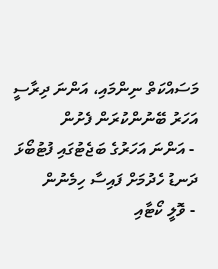މަސައްކަތް ނިންމައި، އަންނަ ދިރާސީ އަހަރު ބޭނުންކުރަން ފެށުން
 - އަންނަ އަހަރުގެ ބަޖެޓުގައި ފުޓުބޯޅަ ދަނޑު ހެދުމަށް ފައިސާ ހިމެނުން
 - ވޮލީ ކޯޓާއި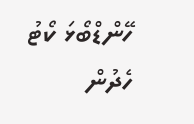ހޭންޑްބޯޅަ ކޯޓު ހެދުން